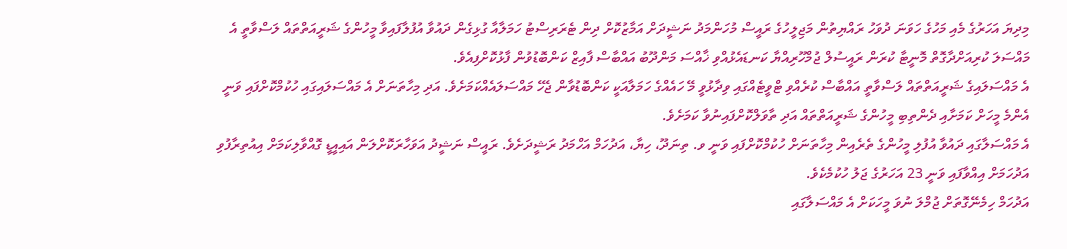މިދިޔަ އަހަރުގެ މެއި މަހުގެ ހަވަނަ ދުވަހު ރައްޔިތުން މަޖިލީހުގެ ރައީސް މުހަންމަދު ނަޝީދަށް އަމާޒުކޮށް ދިން ޓެރަރިސްޓު ހަމަލާއާ ގުޅިގެން ދައުވާ އުފުލާފައިވާ މީހުންގެ ޝަރީއަތްތައް ލަސްވާތީ އެ މައްސަލަ ކުރިއަށްދާގޮތް މޮނީޓާ ކުރަން ރައީސުލް ޖުމްހޫރިއްޔާ ކަނޑައެޅުއްވި ޚާއްސަ މަންދޫބު އައްބާސް ފާއިޒް ކަންބޮޑުވުން ފާޅުކޮށްފިއެވެ.
އެ މައްސަލައިގެ ޝަރީއަތްތައް ލަސްވާތީ އައްބާސް ކުރެއްވި ޓްވީޓެއްގައި ވިދާޅުވީ މޭ ހައެއްގެ ހަމަލާއަކީ ކަންބޮޑުވާން ޖެހޭ މައްސަލައެއްކަމަށެވެ. އަދި މިހާތަނަށް އެ މައްސަލައިގައި ހުކުމްކޮށްފައި ވަނީ އެންމެ މީހަށް ކަމަށާއި ދެންތިބި މީހުންގެ ޝަރީއަތްތައް އަދި ތާވަލްކޮށްފައިނުވާ ކަމަށެވެ.
އެ މައްސަލާގައި ދައުވާ އުފުލި މީހުންގެ ތެރެއިން މިހާތަނަށް ހުކުމްކޮށްފައި ވަނީ ވ. ތިނަދޫ، ހިޔާ، އަދުހަމް އަހްމަދު ރަޝީދަށެވެ. ރައީސް ނަޝީދު އަވަހާރަކޮށްލަން އައިއީޑީ ގޮއްވާލިކަމަށް އިއުތިރާފުވި އަދުހަމަށް އިއްވާފައި ވަނީ 23 އަހަރުގެ ޖަލު ހުކުމެކެވެ.
އަދުހަމް ހިމެނޭގޮތަށް ޖުމްލަ ނުވަ މީހަކަށް އެ މައްސަލާގައި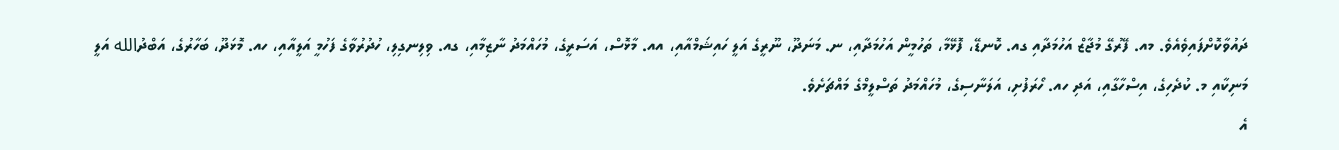ދައުވާކޮށްފައިވެއެވެ. މއ. ފޭރުގޭ މުޖާޒް އަހުމަދާއި ގއ. ކޮނޑޭ، ފޮޅޭމާ، ތަހުމީން އަހުމަދާއި، ނ. މަނަދޫ، ނޫރީގެ އަލީ ހައިޝަމްއާއި، އއ. މާޅޮސް، އަސަރީގެ، މުހައްމަދު ނާޒިމާއި، ގއ. ވިލިނގިލި، ހުދުރުވާގެ ފަހުމީ އަލީއާއި، ހއ. މޮޅަދޫ، ބަހާރުގެ، އަބްދުالله އަލީ މަނިކާއި މ. ކުދެހިގެ، އިސްހާގާއި، އަދި ހއ. ހޯރަފުށި، އަލަނާސިގެ، މުހައްމަދު ތަސްލީމްގެ މައްޗަށެވެ.
އެ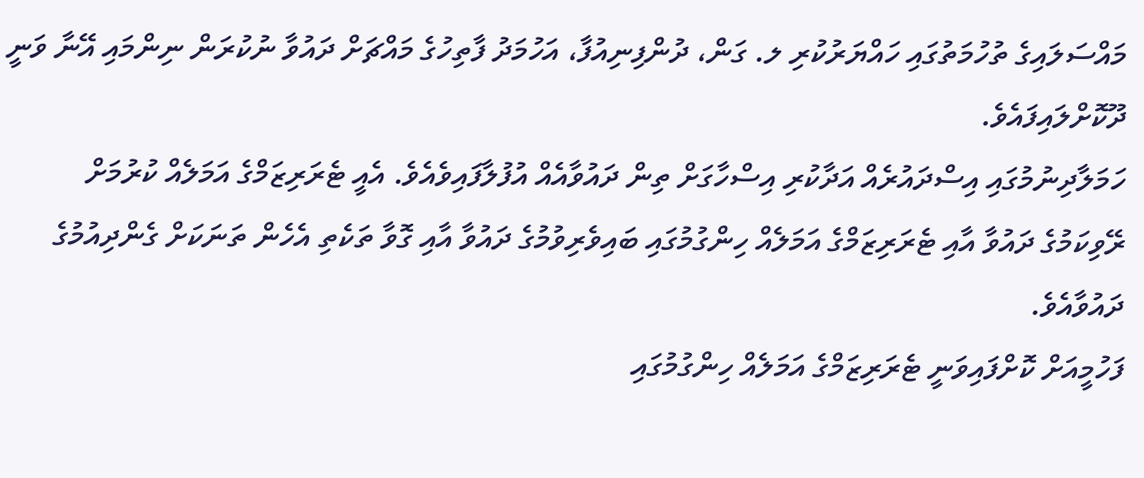މައްސަލައިގެ ތުހުމަތުގައި ހައްޔަރުކުރި ލ. ގަން، ދުންފިނިއުފާ، އަހުމަދު ފާތިހުގެ މައްޗަށް ދައުވާ ނުކުރަން ނިންމައި އޭނާ ވަނީ ދޫކޮށްލައިފައެވެ.
ހަމަލާދިނުމުގައި އިސްދައުރެއް އަދާކުރި އިސްހާގަށް ތިން ދައުވާއެއް އުފުލާފައިވެއެވެ. އެއީ ޓެރަރިޒަމްގެ އަމަލެއް ކުރުމަށް ރޭވިކަމުގެ ދައުވާ އާއި ޓެރަރިޒަމްގެ އަމަލެއް ހިންގުމުގައި ބައިވެރިވުމުގެ ދައުވާ އާއި ގޮވާ ތަކެތި އެހެން ތަނަކަށް ގެންދިއުމުގެ ދައުވާއެވެ.
ފަހުމީއަށް ކޮށްފައިވަނީ ޓެރަރިޒަމްގެ އަމަލެއް ހިންގުމުގައި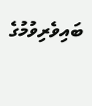ބައިވެރިވުމުގެ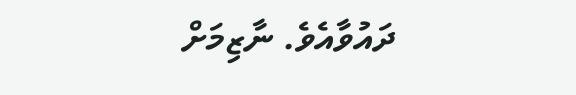ދައުވާއެވެ. ނާޒިމަށް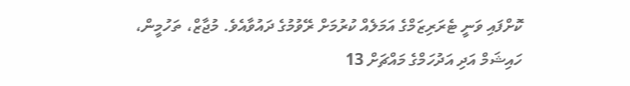ކޮށްފައި ވަނީ ޓެރަރިޒަމްގެ އަމަލެއް ކުރުމަށް ރޭވުމުގެ ދައުވާއެވެ. މުޖާޒް، ތަހުމީން، ހައިޝަމް އަދި އަދުހަމްގެ މައްޗަށް 13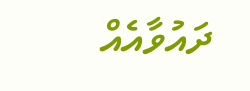ދައުވާއެއް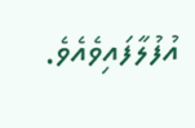އުފުލާފައިވެއެވެ.